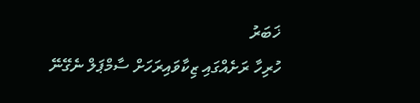ޚަބަރު
ހުރިހާ ރަށެއްގައި ޒިކާވައިރަހަށް ސާމްޕަލް ނެގޭނޭ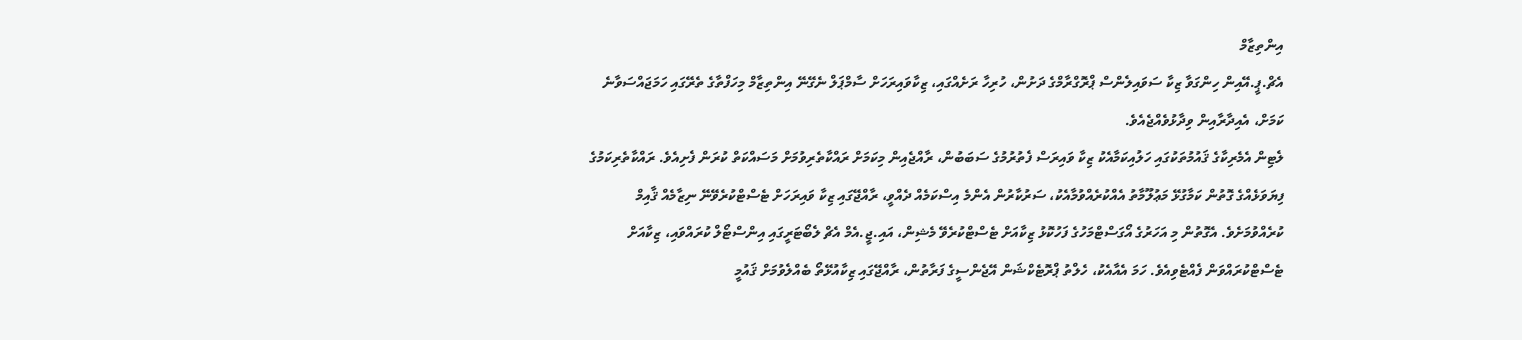އިންތިޒާމް
އެޗް.ޕީ.އޭއިން ހިންގަވާ ޒިކާ ސަވައިލެންސް ޕްރޮގްރާމްގެ ދަށުން، ހުރިހާ ރަށެއްގައި، ޒިކާވައިރަހަށް ސާމްޕަލް ނެގޭނޭ އިންތިޒާމް މިހަފްތާގެ ތެރޭގައި ހަމަޖައްސަވާނެ ކަމަށް، އެއިދާރާއިން ވިދާޅުވެއްޖެއެވެ.
ލެޓިން އެމެރިކާގެ ޤައުމުތަކުގައި ހަލުއިކަމާއެކު ޒިކާ ވައިރަސް ފެތުރުމުގެ ސަބަބުން، ރާއްޖެއިން މިކަމަށް ރައްކާތެރިވުމަށް މަސައްކަތް ކުރަން ފެށިއެވެ. ރައްކާތެރިކަމުގެ ފިޔަވަޅެއްގެ ގޮތުން ކަމާގުޅޭ މަޢުލޫމާތު އެއްކުރެއްވުމާއެކު، ސަރުކާރުން އެންމެ އިސްކަމެއް ދެއްވީ، ރާއްޖޭގައި ޒިކާ ވައިރަހަށް ޓެސްޓްކުރެވޭނޭ ނިޒާމެއް ޤާއިމް ކުރެއްވުމަށެވެ. އެގޮތުން މި އަހަރުގެ އޯގަސްޓްމަހުގެ ފަހުކޮޅު ޒިކާއަށް ޓެސްޓްކުރެވޭ މެޝިން، އައި.ޖީ.އެމް އެޗް ލެބޯޓަރީގައި އިންސްޓޯލް ކުރައްވައި، ޒިކާއަށް ޓެސްޓްކުރައްވަން ފެއްޓެވިއެވެ. ހަމަ އެއާއެކު، ހެލްތު ޕްރޮޓެކްޝަން އޭޖެންސީގެ ފަރާތުން، ރާއްޖޭގައި ޒިކާއުޅޭތޯ ބެއްލެވުމަށް ޤައުމީ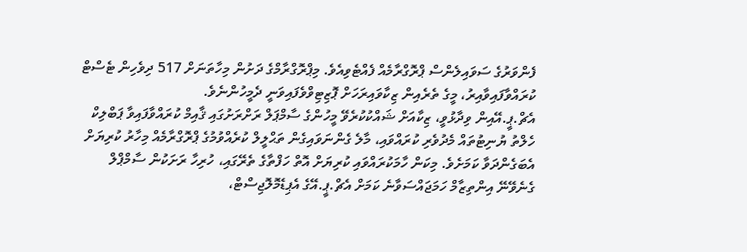ފެންވަރުގެ ސަވައިލެންސް ޕްރޮގްރާމެއް ފެއްޓެވިއެވެ. މިޕްރޮގްރާމްގެ ދަށުން މިހާތަނަށް 517 ދިވެހިން ޓެސްޓް ކުރައްވާފައިވާއިރު، މީގެ ތެރެއިން ޒިކާވައިރަހަށް ޕޮޒިޓިވްވެފައިވަނީ ދެމީހުންނެވެ.
އެޗް.ޕީ.އޭއިން ވިދާޅުވީ، ޒިކާއަށް ޝައްކުކުރެވޭ މީހުންގެ ސާމްޕަލް ރަށްރަށުގައި ޤާއިމް ކުރައްވާފައިވާ ޕަބްލިކް ހެލްތު ޔުނިޓުތައް މެދުވެރި ކުރައްވައި، މާލެ ގެންނަވައިގެން ތަޙްލީލް ކުރެއްވުމުގެ ޕްރޮގްރާމެއް މިހާރު ކުރިޔަށް އެބަގެންދަވާ ކަމަށެވެ. މިކަން ހާމަކުރައްވައި ކުރިޔަށް އޮތް ހަފްތާގެ ތެރޭގައި، ހުރިހާ ރަށަކުން ސާމްޕްލް ގެނެވޭނޭ އިންތިޒާމް ހަމަޖައްސަވާނެ ކަމަށް އެޗް.ޕީ.އޭގެ އެޕިޑެމޮލޮޖިސްޓް،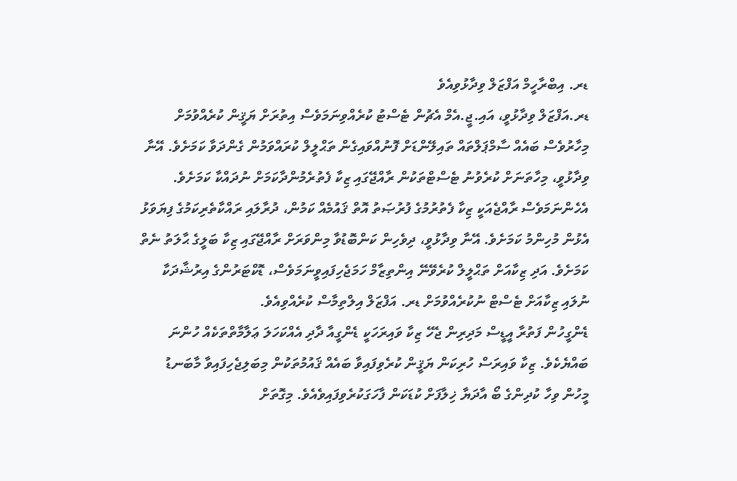ޑރ. އިބްރާހީމް އަފްޒަލް ވިދާޅުވިއެވެ
ޑރ.އަފްޒަލް ވިދާޅުވީ، އައި.ޖީ.އެމް އެޗުން ޓެސްޓު ކުރެއްވިނަމަވެސް އިތުރަށް ޔަޤީން ކުރެއްވުމަށް މިހާރުވެސް ބައެއް ސާމްޕަލްތައް ތައިލޭންޑަށް ފޮނުއްވައިގެން ތަޙްލީލް ކުރައްވަމުން ގެންދަވާ ކަމަށެވެ. އޭނާ ވިދާޅުވީ، މިހާތަނަށް ކުރެވުނު ޓެސްޓްތަކުން ރާއްޖޭގައި ޒިކާ ފެތުރެމުންދާކަމަށް ނުދައްކާ ކަމަށެވެ. އެހެންނަމަވެސް ރާއްޖެއަކީ ޒިކާ ފެތުރުމުގެ ފުރުޞަތު އޮތް ޤައުމެއް ކަމުން، ދުރާލައި ރައްކާތެރިކަމުގެ ފިޔަވަޅު އެޅުން މުހިންމު ކަމަށެވެ. އޭނާ ވިދާޅުވީ، ދިވެހިން ކަންބޮޑުވާ މިންވަރަށް ރާއްޖޭގައި ޒިކާ ބަލީގެ ޙާލަތު ނެތް ކަމަށެވެ. އަދި ޒިކާއަށް ތަޙްލީލް ކުރެވޭނޭ އިންތިޒާމް ހަމަޖެހިފައިވީނަމަވެސް، ޑޮކްޓަރުންގެ އިރުޝާދަކާ ނުލައި ޒިކާއަށް ޓެސްޓް ނުކުރެއްވުމަށް ޑރ. އަފްޒަލް އިލްތިމާސް ކުރެއްވިއެވެ.
ޑެންގީހުން ފަތުރާ އީޑީސް މަދިރިން ޖެހޭ ޒިކާ ވައިރަހަކީ ޑެންގީއާ ދާދި އެއްކަހަލަ ޢަލާމާތްތަކެއް ހުންނަ ބައްޔެކެވެ. ޒިކާ ވައިރަސް ހުރިކަން ޔަޤީން ކުރެވިފައިވާ ބައެއް ޤައުމުތަކުން މިބަލިޖެހިފައިވާ މާބަނޑު މީހުން ވިހާ ކުދިންގެ ބޯ އާދަޔާ ޚިލާފަށް ކުޑަކަން ފާހަގަކުރެވިފައިވެއެވެ. މިގޮތަށް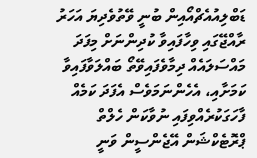ޑަބްލިއުއެޗްއޯއިން ބުނީ ވޭތުވެދިޔަ އަހަރު ރާއްޖޭގައި ވިހާފައިވާ ކުދިންނަށް މިފަދަ މައްސަލައެއް ދިމާވެފައިވޭތޯ ބައްލަވާފައިވާ ކަމަށާއި، އެހެންނަމަވެސް އެފަދަ ކަމެއް ފާހަގަކުރެއްވިފައި ނުވާކަން ހެލްތް ޕްރޮޓެކްޝަން އޭޖެންސީން ވަނީ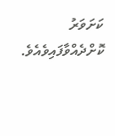ކަށަވަރު ކޮށްދެއްވާފައިވެއެވެ.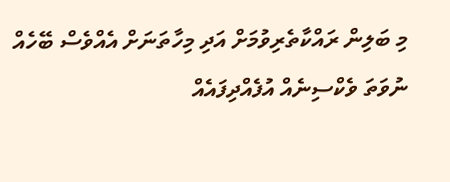މި ބަލިން ރައްކާތެރިވުމަށް އަދި މިހާތަނަށް އެއްވެސް ބޭހެއް ނުވަތަ ވެކްސިނެއް އުފެއްދިފައެއް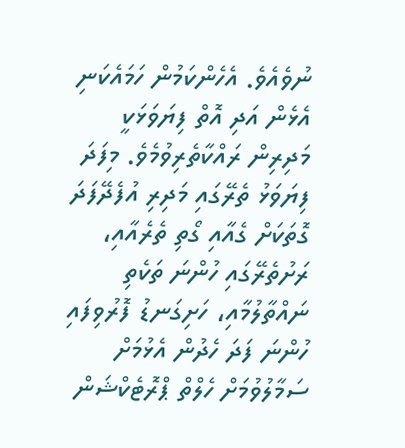ނުވެއެވެ. އެހެންކަމުން ހަމައެކަނި އެޅެން އަދި އޮތް ފިޔަވަޅަކީ މަދިރިން ރައްކާތެރިވުމެވެ. މިފަދަ ފިޔަވަޅު ތެރޭގައި މަދިރި އުފެދޭފަދަ ގޮތަކަށް ގެއާއި ގޯތި ތެރެއާއި، ރަށުތެރޭގައި ހުންނަ ތަކެތި ނައްތާލުމާއި، ހަށިގަނޑު ފޮރުވިފައި ހުންނަ ފަދަ ހެދުން އެޅުމަށް ސަމާލުވުމަށް ހެލްތް ޕްރޮޓެކްޝަން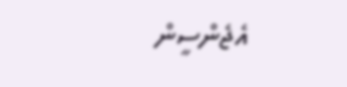އެޖެންސީން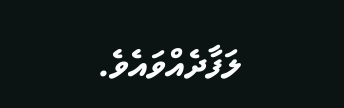ލަފާދެއްވައެވެ.